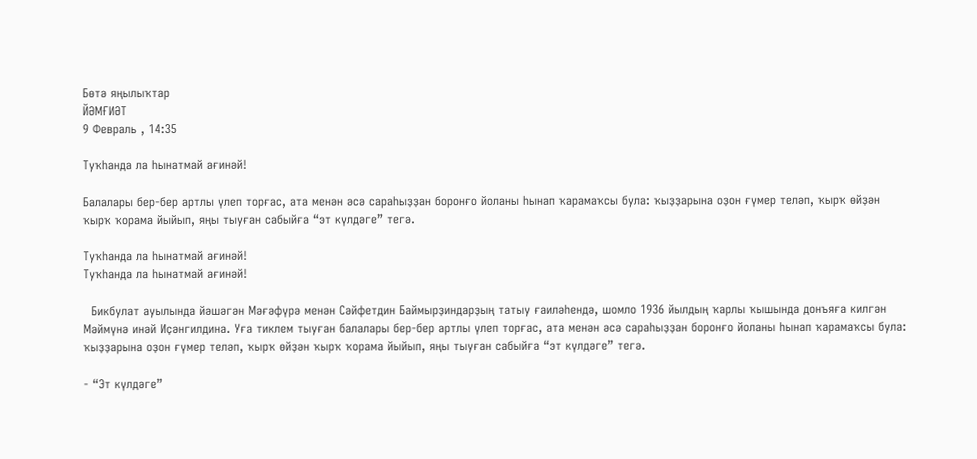Бөтә яңылыҡтар
ЙӘМҒИӘТ
9 Февраль , 14:35

Туҡһанда ла һынатмай ағинәй!

Балалары бер-бер артлы үлеп торғас, ата менән әсә сараһыҙҙан боронғо йоланы һынап ҡарамаҡсы була: ҡыҙҙарына оҙон ғүмер теләп, ҡырҡ өйҙән ҡырҡ ҡорама йыйып, яңы тыуған сабыйға “эт күлдәге” тегә.

Туҡһанда ла һынатмай ағинәй!
Туҡһанда ла һынатмай ағинәй!

  Бикбулат ауылында йәшәгән Мәғәфүрә менән Сәйфетдин Баймырҙиндарҙың татыу ғаиләһендә, шомло 1936 йылдың ҡарлы ҡышында донъяға килгән Мәймүнә инәй Иҫәнгилдина. Уға тиклем тыуған балалары бер-бер артлы үлеп торғас, ата менән әсә сараһыҙҙан боронғо йоланы һынап ҡарамаҡсы була: ҡыҙҙарына оҙон ғүмер теләп, ҡырҡ өйҙән ҡырҡ ҡорама йыйып, яңы тыуған сабыйға “эт күлдәге” тегә.

- “Эт күлдәге”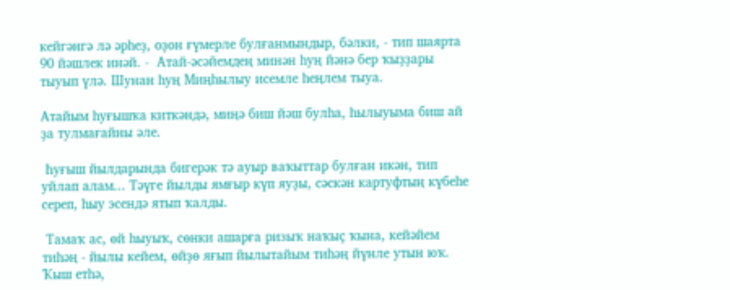кейгәнгә лә әрһеҙ, оҙон ғүмерле булғанмындыр, бәлки, - тип шаярта 90 йәшлек инәй. -  Атай-әсәйемдең минән һуң йәнә бер ҡыҙҙары тыуып үлә. Шунан һуң Миңһылыу исемле һеңлем тыуа.

Атайым һуғышҡа киткәндә, миңә биш йәш булһа, һылыуыма биш ай ҙа тулмағайны әле.

 Һуғыш йылдарында бигерәк тә ауыр ваҡыттар булған икән, тип уйлап алам... Тәүге йылды ямғыр күп яуҙы, сәскән картуфтың күбеһе сереп, һыу эсендә ятып ҡалды.

 Тамаҡ ас, өй һыуыҡ, сөнки ашарға ризыҡ наҡыҫ ҡына, кейәйем тиһәң - йылы кейем, өйҙө яғып йылытайым тиһәң йүнле утын юҡ. Ҡыш етһә,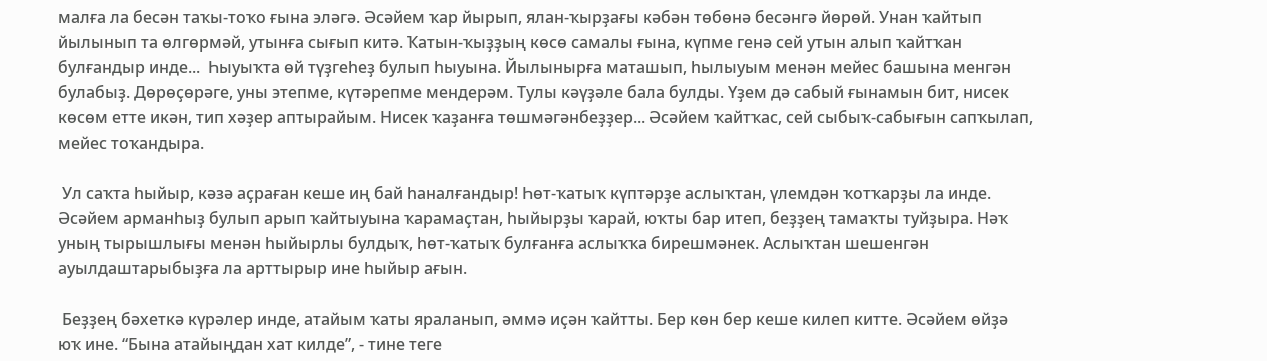малға ла бесән таҡы-тоҡо ғына эләгә. Әсәйем ҡар йырып, ялан-ҡырҙағы кәбән төбөнә бесәнгә йөрөй. Унан ҡайтып йылынып та өлгөрмәй, утынға сығып китә. Ҡатын-ҡыҙҙың көсө самалы ғына, күпме генә сей утын алып ҡайтҡан булғандыр инде...  Һыуыҡта өй түҙгеһеҙ булып һыуына. Йылынырға маташып, һылыуым менән мейес башына менгән булабыҙ. Дөрөҫөрәге, уны этепме, күтәрепме мендерәм. Тулы кәүҙәле бала булды. Үҙем дә сабый ғынамын бит, нисек көсөм етте икән, тип хәҙер аптырайым. Нисек ҡаҙанға төшмәгәнбеҙҙер... Әсәйем ҡайтҡас, сей сыбыҡ-сабығын сапҡылап, мейес тоҡандыра.

 Ул саҡта һыйыр, кәзә аҫраған кеше иң бай һаналғандыр! Һөт-ҡатыҡ күптәрҙе аслыҡтан, үлемдән ҡотҡарҙы ла инде. Әсәйем арманһыҙ булып арып ҡайтыуына ҡарамаҫтан, һыйырҙы ҡарай, юҡты бар итеп, беҙҙең тамаҡты туйҙыра. Нәҡ уның тырышлығы менән һыйырлы булдыҡ, һөт-ҡатыҡ булғанға аслыҡҡа бирешмәнек. Аслыҡтан шешенгән ауылдаштарыбыҙға ла арттырыр ине һыйыр ағын.

 Беҙҙең бәхеткә күрәлер инде, атайым ҡаты яраланып, әммә иҫән ҡайтты. Бер көн бер кеше килеп китте. Әсәйем өйҙә юҡ ине. “Бына атайыңдан хат килде”, - тине теге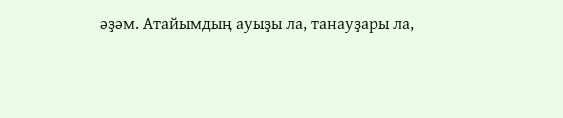әҙәм. Атайымдың ауыҙы ла, танауҙары ла,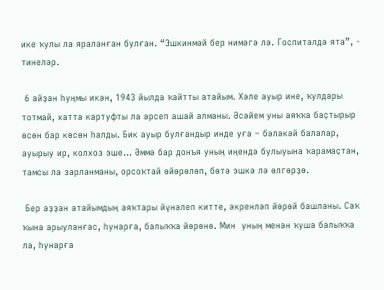ике ҡулы ла яраланған булған. “Эшкинмәй бер нимәгә лә. Госпиталдә ята”, - тинеләр.

 6 айҙан һуңмы икән, 1943 йылда ҡайтты атайым. Хәле ауыр ине, ҡулдары тотмай, хатта картуфты ла әрсеп ашай алманы. Әсәйем уны аяҡҡа баҫтырыр өсөн бар көсөн һалды. Бик ауыр булғандыр инде уға – бәләкәй балалар, ауырыу ир, колхоз эше... Әммә бар донъя уның иңендә булыуына ҡарамаҫтан, тамсы ла зарланманы, орсоҡтай өйөрөлөп, бөтә эшкә лә өлгөрҙө.

 Бер аҙҙан атайымдың аяҡтары йүнәлеп китте, әкренләп йөрөй башланы. Саҡ ҡына арыуланғас, һунарға, балыҡҡа йөрөнө. Мин  уның менән ҡуша балыҡҡа ла, һунарға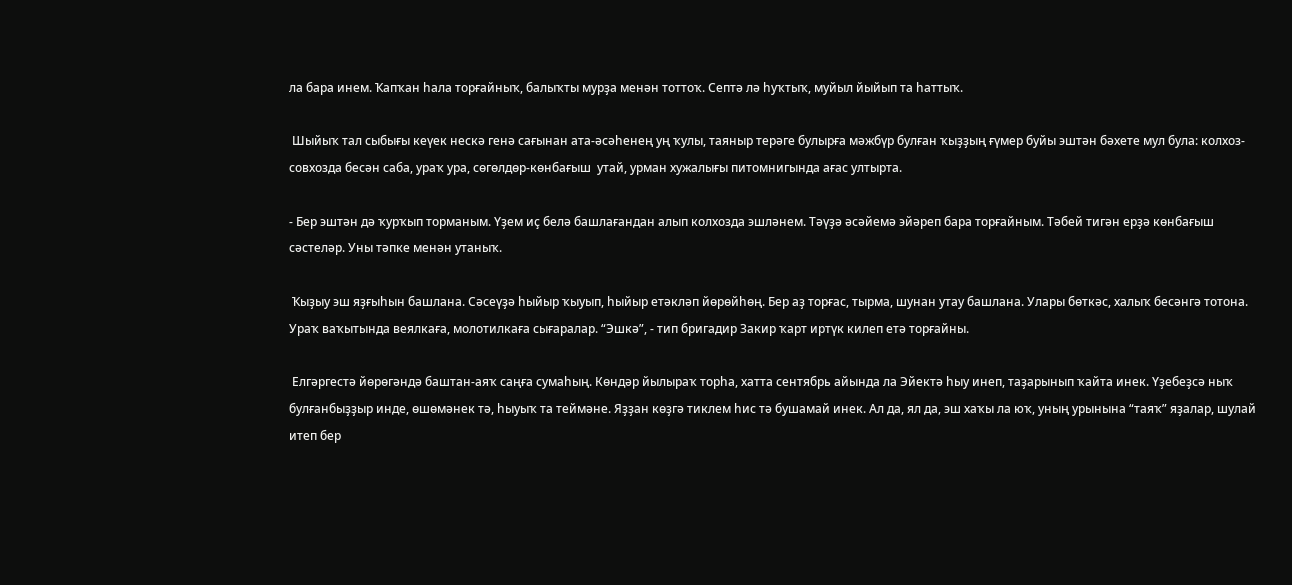ла бара инем. Ҡапҡан һала торғайныҡ, балыҡты мурҙа менән тоттоҡ. Септә лә һуҡтыҡ, муйыл йыйып та һаттыҡ.

 Шыйыҡ тал сыбығы кеүек нескә генә сағынан ата-әсәһенең уң ҡулы, таяныр терәге булырға мәжбүр булған ҡыҙҙың ғүмер буйы эштән бәхете мул була: колхоз-совхозда бесән саба, ураҡ ура, сөгөлдөр-көнбағыш  утай, урман хужалығы питомнигында ағас ултырта.

- Бер эштән дә ҡурҡып торманым. Үҙем иҫ белә башлағандан алып колхозда эшләнем. Тәүҙә әсәйемә эйәреп бара торғайным. Тәбей тигән ерҙә көнбағыш сәстеләр. Уны тәпке менән утаныҡ.

 Ҡыҙыу эш яҙғыһын башлана. Сәсеүҙә һыйыр ҡыуып, һыйыр етәкләп йөрөйһөң. Бер аҙ торғас, тырма, шунан утау башлана. Улары бөткәс, халыҡ бесәнгә тотона. Ураҡ ваҡытында веялкаға, молотилкаға сығаралар. “Эшкә”, - тип бригадир Закир ҡарт иртүк килеп етә торғайны.

 Елгәргестә йөрөгәндә баштан-аяҡ саңға сумаһың. Көндәр йылыраҡ торһа, хатта сентябрь айында ла Эйектә һыу инеп, таҙарынып ҡайта инек. Үҙебеҙсә ныҡ булғанбыҙҙыр инде, өшөмәнек тә, һыуыҡ та теймәне. Яҙҙан көҙгә тиклем һис тә бушамай инек. Ал да, ял да, эш хаҡы ла юҡ, уның урынына “таяҡ” яҙалар, шулай итеп бер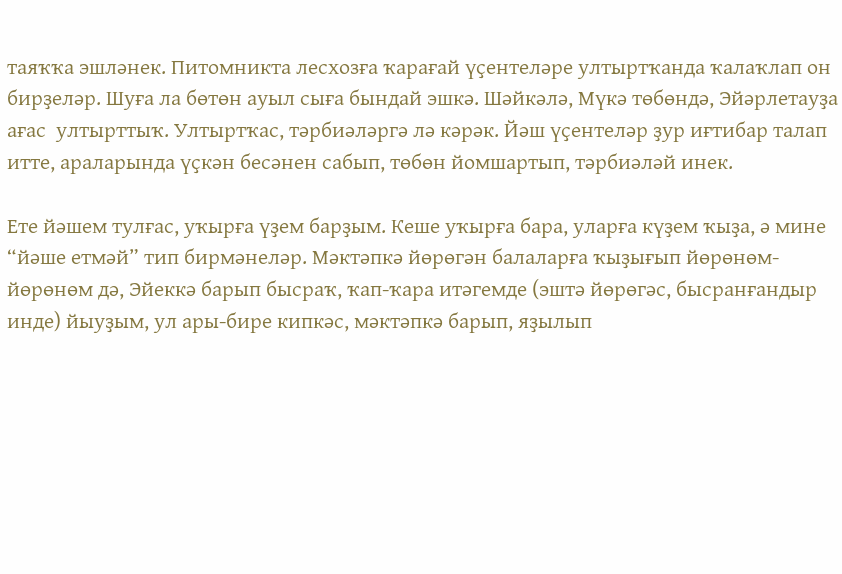таяҡҡа эшләнек. Питомникта лесхозға ҡарағай үҫентеләре ултыртҡанда ҡалаҡлап он бирҙеләр. Шуға ла бөтөн ауыл сыға бындай эшкә. Шәйкәлә, Мүкә төбөндә, Эйәрлетауҙа ағас  ултырттыҡ. Ултыртҡас, тәрбиәләргә лә кәрәк. Йәш үҫентеләр ҙур иғтибар талап итте, араларында үҫкән бесәнен сабып, төбөн йомшартып, тәрбиәләй инек.

Ете йәшем тулғас, уҡырға үҙем барҙым. Кеше уҡырға бара, уларға күҙем ҡыҙа, ә мине “йәше етмәй” тип бирмәнеләр. Мәктәпкә йөрөгән балаларға ҡыҙығып йөрөнөм-йөрөнөм дә, Эйеккә барып бысраҡ, ҡап-ҡара итәгемде (эштә йөрөгәс, бысранғандыр инде) йыуҙым, ул ары-бире кипкәс, мәктәпкә барып, яҙылып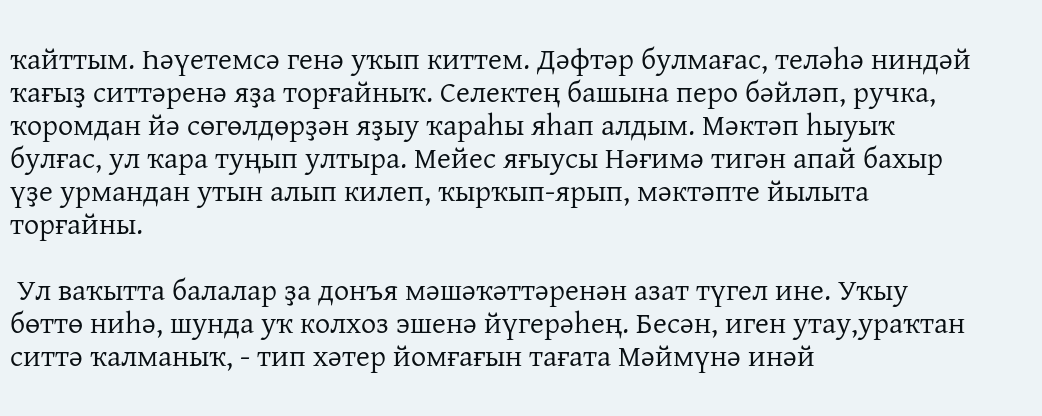ҡайттым. Һәүетемсә генә уҡып киттем. Дәфтәр булмағас, теләһә ниндәй ҡағыҙ ситтәренә яҙа торғайныҡ. Селектең башына перо бәйләп, ручка, ҡоромдан йә сөгөлдөрҙән яҙыу ҡараһы яһап алдым. Мәктәп һыуыҡ булғас, ул ҡара туңып ултыра. Мейес яғыусы Нәғимә тигән апай бахыр үҙе урмандан утын алып килеп, ҡырҡып-ярып, мәктәпте йылыта торғайны.

 Ул ваҡытта балалар ҙа донъя мәшәҡәттәренән азат түгел ине. Уҡыу бөттө ниһә, шунда уҡ колхоз эшенә йүгерәһең. Бесән, иген утау,ураҡтан ситтә ҡалманыҡ, - тип хәтер йомғағын тағата Мәймүнә инәй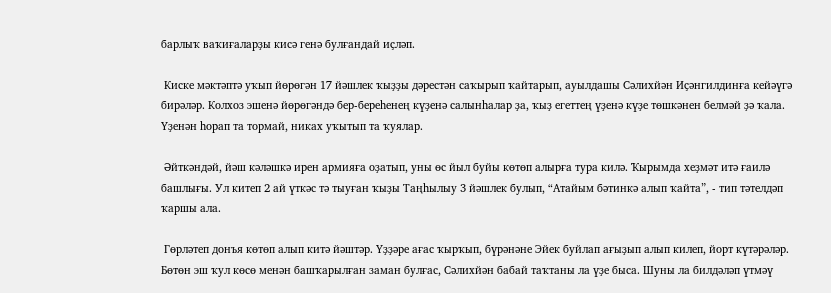барлыҡ ваҡиғаларҙы кисә генә булғандай иҫләп.

 Киске мәктәптә уҡып йөрөгән 17 йәшлек ҡыҙҙы дәрестән саҡырып ҡайтарып, ауылдашы Сәлихйән Иҫәнгилдинға кейәүгә бирәләр. Колхоз эшенә йөрөгәндә бер-береһенең күҙенә салынһалар ҙа, ҡыҙ егеттең үҙенә күҙе төшкәнен белмәй ҙә ҡала. Үҙенән һорап та тормай, никах уҡытып та ҡуялар.

 Әйткәндәй, йәш кәләшкә ирен армияға оҙатып, уны өс йыл буйы көтөп алырға тура килә. Ҡырымда хеҙмәт итә ғаилә башлығы. Ул китеп 2 ай үткәс тә тыуған ҡыҙы Таңһылыу 3 йәшлек булып, “Атайым бәтинкә алып ҡайта”, - тип тәтелдәп ҡаршы ала.

 Гөрләтеп донъя көтөп алып китә йәштәр. Үҙҙәре ағас ҡырҡып, бүрәнәне Эйек буйлап ағыҙып алып килеп, йорт күтәрәләр. Бөтөн эш ҡул көсө менән башҡарылған заман булғас, Сәлихйән бабай таҡтаны ла үҙе быса. Шуны ла билдәләп үтмәү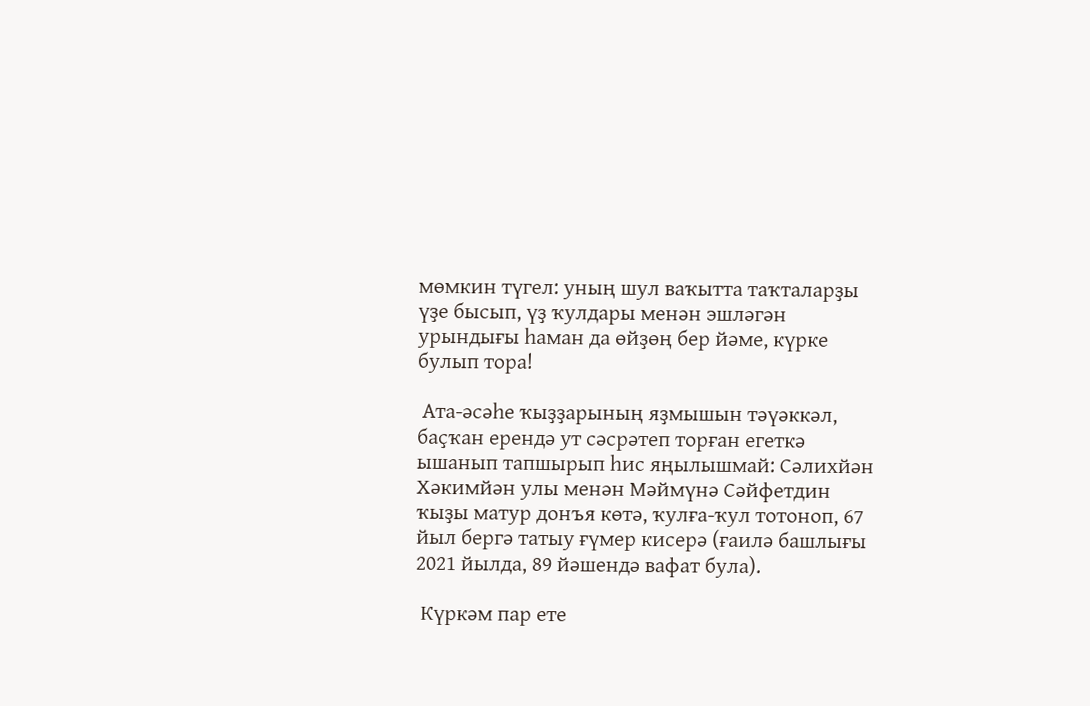мөмкин түгел: уның шул ваҡытта таҡталарҙы үҙе бысып, үҙ ҡулдары менән эшләгән урындығы һаман да өйҙөң бер йәме, күрке булып тора!

 Ата-әсәһе ҡыҙҙарының яҙмышын тәүәккәл, баҫҡан ерендә ут сәсрәтеп торған егеткә ышанып тапшырып һис яңылышмай: Сәлихйән Хәкимйән улы менән Мәймүнә Сәйфетдин ҡыҙы матур донъя көтә, ҡулға-ҡул тотоноп, 67 йыл бергә татыу ғүмер кисерә (ғаилә башлығы 2021 йылда, 89 йәшендә вафат була).

 Күркәм пар ете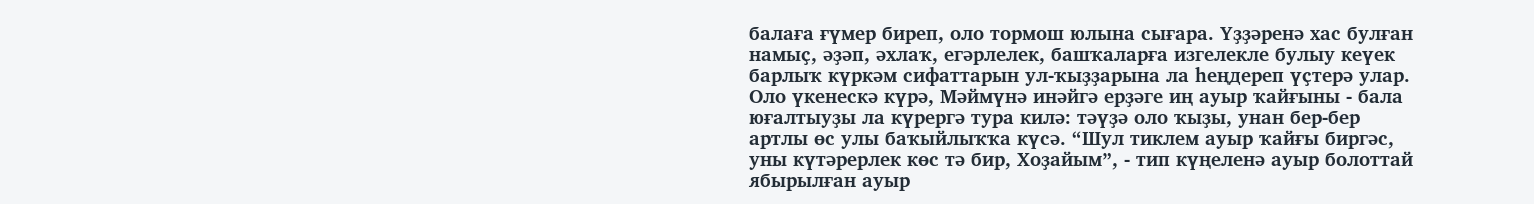балаға ғүмер биреп, оло тормош юлына сығара. Үҙҙәренә хас булған намыҫ, әҙәп, әхлаҡ, егәрлелек, башҡаларға изгелекле булыу кеүек барлыҡ күркәм сифаттарын ул-ҡыҙҙарына ла һеңдереп үҫтерә улар. Оло үкенескә күрә, Мәймүнә инәйгә ерҙәге иң ауыр ҡайғыны - бала юғалтыуҙы ла күрергә тура килә: тәүҙә оло ҡыҙы, унан бер-бер артлы өс улы баҡыйлыҡҡа күсә. “Шул тиклем ауыр ҡайғы биргәс, уны күтәрерлек көс тә бир, Хоҙайым”, - тип күңеленә ауыр болоттай ябырылған ауыр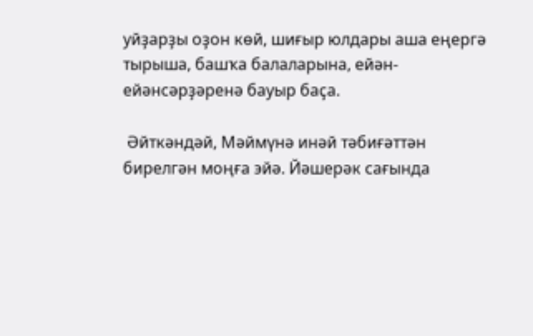уйҙарҙы оҙон көй, шиғыр юлдары аша еңергә тырыша, башҡа балаларына, ейән-ейәнсәрҙәренә бауыр баҫа.

 Әйткәндәй, Мәймүнә инәй тәбиғәттән бирелгән моңға эйә. Йәшерәк сағында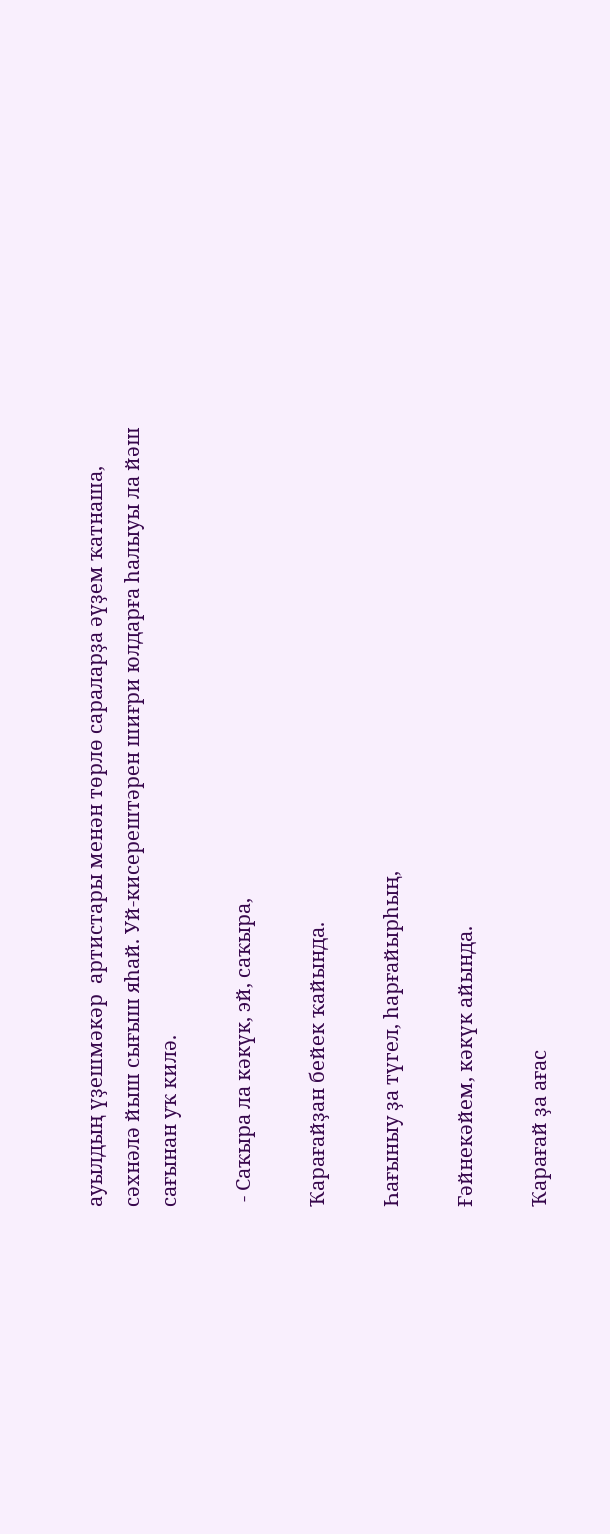ауылдың үҙешмәкәр  артистары менән төрлө сараларҙа әүҙем ҡатнаша, сәхнәлә йыш сығыш яһай. Уй-кисерештәрен шиғри юлдарға һалыуы ла йәш сағынан уҡ килә.

 - Саҡыра ла кәкүк, эй, саҡыра,

Ҡарағайҙан бейек ҡайында.

Һағыныу ҙа түгел, һарғайырһың,

Ғәйнекәйем, кәкүк айында.

Ҡарағай ҙа ағас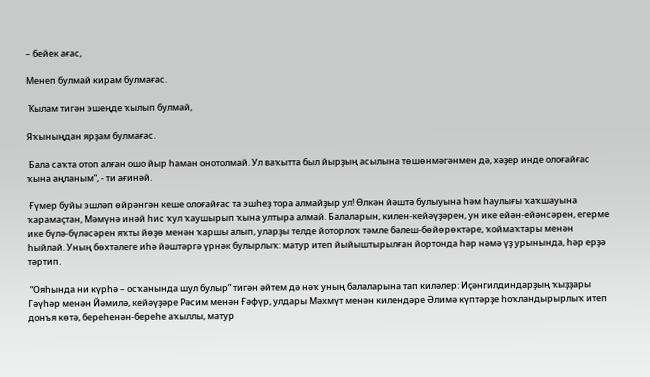– бейек ағас,

Менеп булмай кирам булмағас.

 Ҡылам тигән эшеңде ҡылып булмай,

Яҡыныңдан ярҙам булмағас.

 Бала саҡта отоп алған ошо йыр һаман онотолмай. Ул ваҡытта был йырҙың асылына төшөнмәгәнмен дә, хәҙер инде олоғайғас ҡына аңланым”, - ти ағинәй.

 Ғүмер буйы эшләп өйрәнгән кеше олоғайғас та эшһеҙ тора алмайҙыр ул! Өлкән йәштә булыуына һәм һаулығы ҡаҡшауына ҡарамаҫтан, Мәмүнә инәй һис ҡул ҡаушырып ҡына ултыра алмай. Балаларын, килен-кейәүҙәрен, ун ике ейән-ейәнсәрен, егерме ике бүлә-бүләсәрен яҡты йөҙө менән ҡаршы алып, уларҙы телде йоторлоҡ тәмле бәлеш-бөйөрөктәре, ҡоймаҡтары менән һыйлай. Уның бөхтәлеге иһә йәштәргә үрнәк булырлыҡ: матур итеп йыйыштырылған йортонда һәр нәмә үҙ урынында, һәр ерҙә тәртип.

 “Ояһында ни күрһә – осҡанында шул булыр” тигән әйтем дә нәҡ уның балаларына тап киләлер: Иҫәнгилдиндарҙың ҡыҙҙары Гәүһәр менән Йәмилә, кейәүҙәре Рәсим менән Ғәфүр, улдары Мәхмүт менән килендәре Әлимә күптәрҙе һоҡландырырлыҡ итеп донъя көтә, береһенән-береһе аҡыллы, матур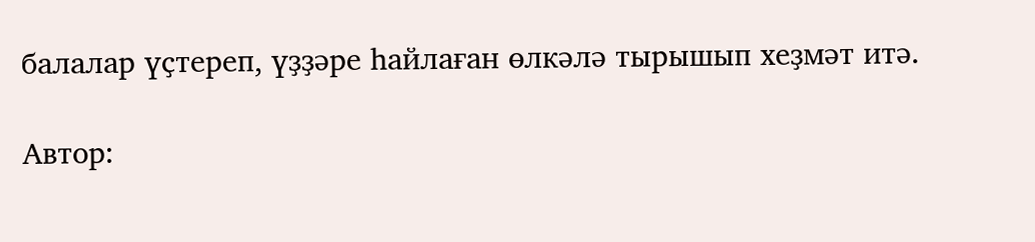балалар үҫтереп, үҙҙәре һайлаған өлкәлә тырышып хеҙмәт итә.

Автор: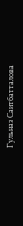Гульназ Саитбатталова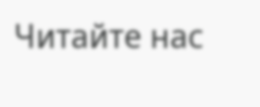Читайте нас